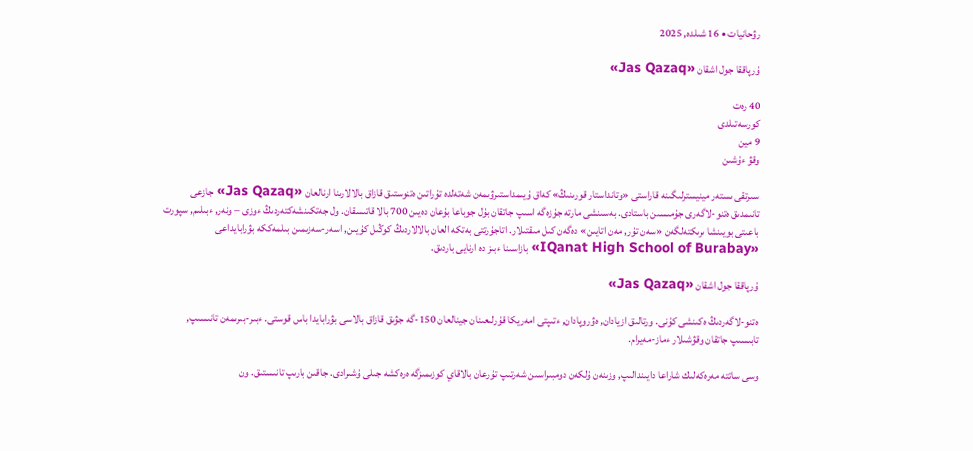رۋحانيات • 16 شىلدە, 2025

ۇرپاققا جول اشقان «Jas Qazaq»

40 رەت
كورسەتىلدى
9 مين
وقۋ ءۇشىن

سىرتقى ىستەر مينيسترلىگىنە قاراستى «وتانداستار قورىنىڭ» كەاق ۇيىمداستىرۋىمەن شەتەلدە تۇراتىن ەتنوستىق قازاق بالالارىنا ارنالعان «Jas Qazaq» جازعى تانىمدىق ەتنو-لاگەرى جۇمىسىن باستادى. بەسىنشى مارتە جۇزەگە اسىپ جاتقان بۇل جوباعا بۇعان دەيىن 700 بالا قاتىسقان. ول جەتكىنشەكتەردىڭ ءوزى – ونەر, ءبىلىم, سپورت باعىتى بويىنشا ىرىكتەلگەن «سەن تۇر, مەن اتايىن» دەگەن كىل مىقتىلار. اتاجۇرتتى بەتكە العان بالالاردىڭ كوڭىل كۇيىن, اسەر-سەزىمىن بىلمەككە بۋرابايداعى «IQanat High School of Burabay» بازاسىنا ءبىز دە ارنايى باردىق.

ۇرپاققا جول اشقان «Jas Qazaq»

ەتنو-لاگەردىڭ ەكىنشى كۇنى. ورتالىق ازيادان, ەۋروپادان, ءتىپتى امەريكا قۇرلىعىنان جينالعان 150-گە جۋىق قازاق بالاسى بۋرابايدا باس قوستى. ءبىر-بىرىمەن تانىسىپ, تابىسىپ جاتقان وقۋشىلار ءماز-مەيرام.

وسى ساتتە مەرەكەلىك شاراعا دايىندالىپ, وزىنەن ۇلكەن دومبىراسىن شەرتىپ تۇرعان بالاقاي كوزىمىزگە ەرەكشە جىلى ۇشىرادى. جاقىن بارىپ تانىستىق. ون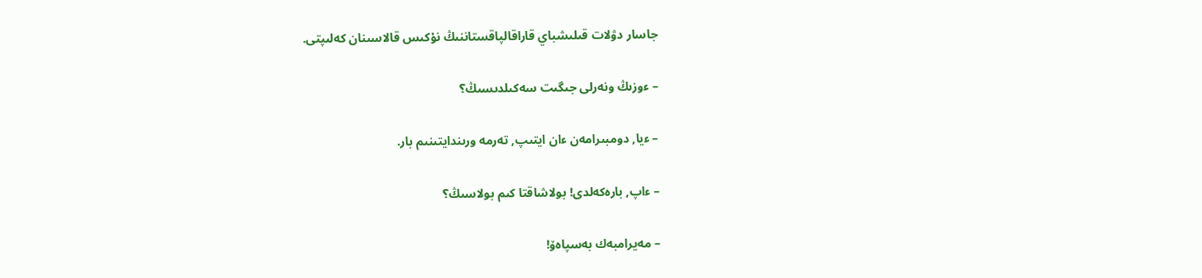جاسار دۋلات قىلىشباي قاراقالپاقستاننىڭ نۇكىس قالاسىنان كەلىپتى.

– ءوزىڭ ونەرلى جىگىت سەكىلدىسىڭ؟

– ءيا, دومبىرامەن ءان ايتىپ, تەرمە ورىندايتىنىم بار.

– ءاپ, بارەكەلدى! بولاشاقتا كىم بولاسىڭ؟

– مەيرامبەك بەسپاەۆ!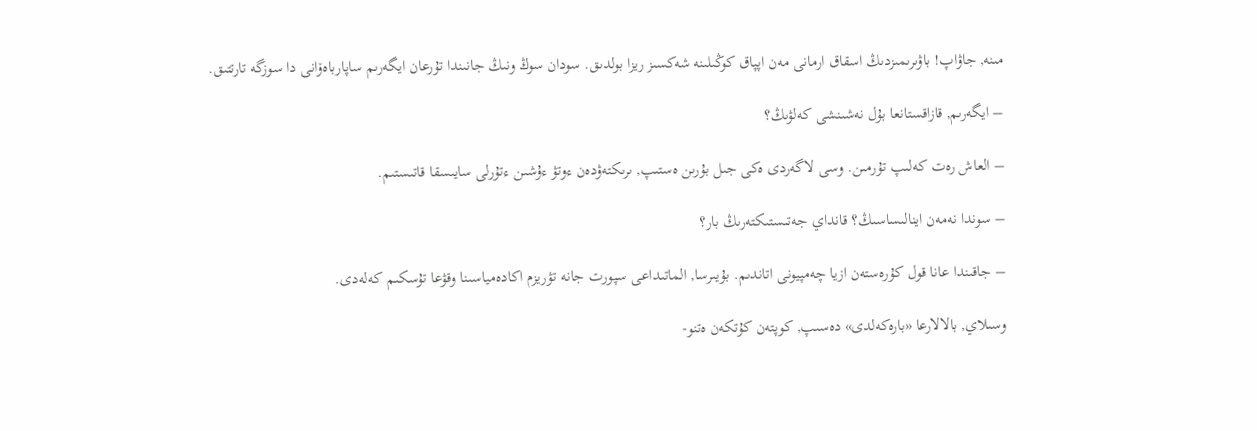مىنە, جاۋاپ! باۋىرىمىزدىڭ اسقاق ارمانى مەن اپپاق كوڭىلىنە شەكسىز ريزا بولدىق. سودان سوڭ ونىڭ جانىندا تۇرعان ايگەرىم ساپارباەۆانى دا سوزگە تارتتىق.

– ايگەرىم, قازاقستانعا بۇل نەشىنشى كەلۋىڭ؟

– العاش رەت كەلىپ تۇرمىن. وسى لاگەردى ەكى جىل بۇرىن ەستىپ, ىرىكتەۋدەن ءوتۋ ءۇشىن ءتۇرلى سايىسقا قاتىستىم.

– سوندا نەمەن اينالىساسىڭ؟ قانداي جەتىستىكتەرىڭ بار؟

– جاقىندا عانا قول كۇرەستەن ازيا چەمپيونى اتاندىم. بۇيىرسا, الماتىداعى سپورت جانە تۋريزم اكادەمياسىنا وقۋعا تۇسكىم كەلەدى.

وسىلاي, بالالارعا «بارەكەلدى» دەسىپ, كوپتەن كۇتكەن ەتنو-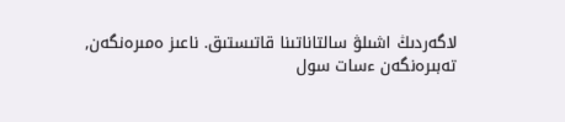لاگەردىڭ اشىلۋ سالتاناتىنا قاتىستىق. ناعىز ەمىرەنگەن, تەبىرەنگەن ءسات سول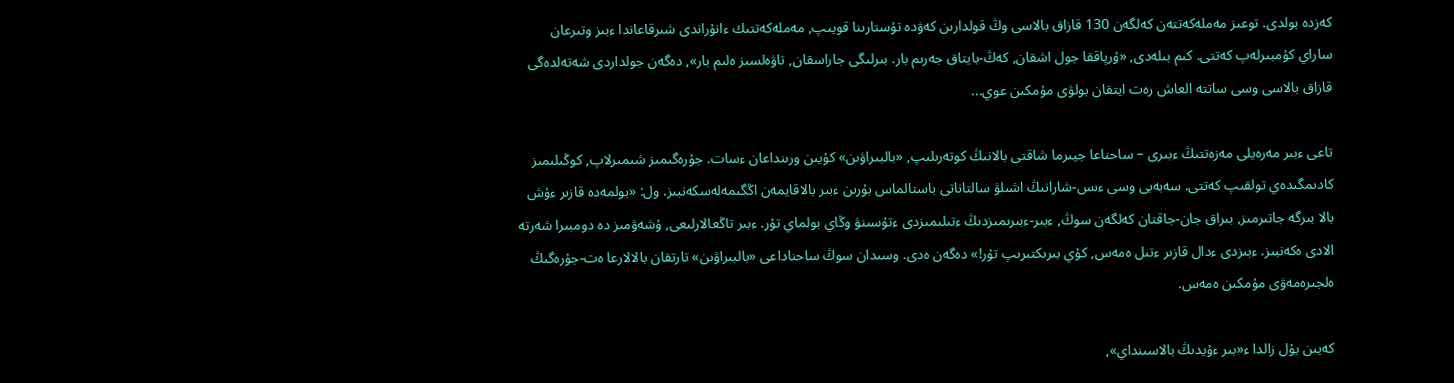كەزدە بولدى. توعىز مەملەكەتتەن كەلگەن 130 قازاق بالاسى وڭ قولدارىن كەۋدە تۇستارىنا قويىپ, مەملەكەتتىك ءانۇراندى شىرقاعاندا ءبىز وتىرعان ساراي كۇمبىرلەپ كەتتى. كىم بىلەدى, «ۇرپاققا جول اشقان, كەڭ-بايتاق جەرىم بار. بىرلىگى جاراسقان, تاۋەلسىز ەلىم بار», دەگەن جولداردى شەتەلدەگى قازاق بالاسى وسى ساتتە العاش رەت ايتقان بولۋى مۇمكىن عوي...

تاعى ءبىر مەرەيلى مەزەتتىڭ ءبىرى – ساحناعا جيىرما شاقتى بالانىڭ كوتەرىلىپ, «بالبىراۋىن» كۇيىن ورىنداعان ءسات. جۇرەگىمىز شىمىرلاپ, كوڭىلىمىز كادىمگىدەي تولقىپ كەتتى. سەبەبى وسى ءىس-شارانىڭ اشىلۋ سالتاناتى باستالماس بۇرىن ءبىر بالاقايمەن اڭگىمەلەسكەنبىز. ول: «بولمەدە قازىر ءۇش بالا بىرگە جاتىرمىز, بىراق جان-جاقتان كەلگەن سوڭ, ءبىر-ءبىرىمىزدىڭ ءتىلىمىزدى ءتۇسىنۋ وڭاي بولماي تۇر. ءبىر تاڭعالارلىعى, ۇشەۋمىز دە دومبىرا شەرتە الادى ەكەنبىز. ءبىزدى ءدال قازىر ءتىل ەمەس, كۇي بىرىكتىرىپ تۇر!» دەگەن ەدى. وسىدان سوڭ ساحناداعى «بالبىراۋىن» تارتقان بالالارعا ەت-جۇرەگىڭ ەلجىرەمەۋى مۇمكىن ەمەس.

كەيىن بۇل زالدا ء«بىر ءۇيدىڭ بالاسىنداي»,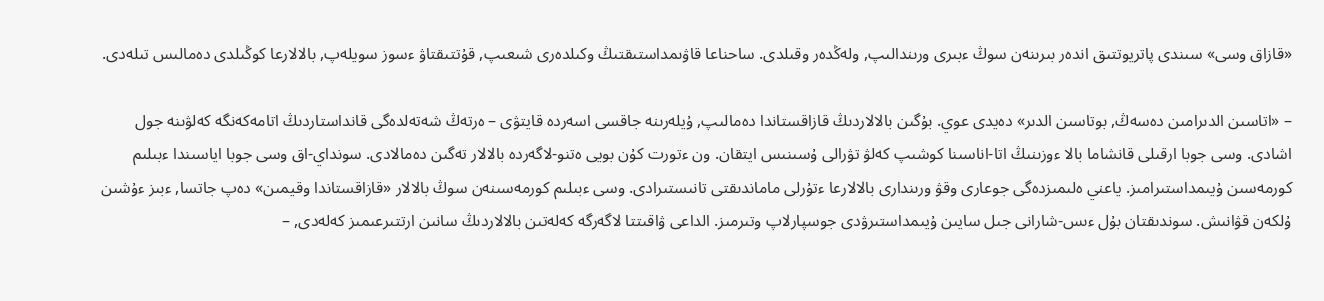«قازاق وسى» سىندى پاتريوتتىق اندەر بىرىنەن سوڭ ءبىرى ورىندالىپ, ولەڭدەر وقىلدى. ساحناعا قاۋىمداستىقتىڭ وكىلدەرى شىعىپ, قۇتتىقتاۋ ءسوز سويلەپ, بالالارعا كوڭىلدى دەمالىس تىلەدى.

– «اتاسىن الدىرامىن دەسەڭ, بوتاسىن الدىر» دەيدى عوي. بۇگىن بالالاردىڭ قازاقستاندا دەمالىپ, ۇيلەرىنە جاقسى اسەردە قايتۋى – ەرتەڭ شەتەلدەگى قانداستاردىڭ اتامەكەنگە كەلۋىنە جول اشادى. وسى جوبا ارقىلى قانشاما بالا ءوزىنىڭ اتا-اناسىنا كوشىپ كەلۋ تۋرالى ۇسىنىس ايتقان. ون ءتورت كۇن بويى ەتنو-لاگەردە بالالار تەگىن دەمالادى. سونداي-اق وسى جوبا اياسىندا ءبىلىم كورمەسىن ۇيىمداستىرامىز. ياعني ەلىمىزدەگى جوعارى وقۋ ورىندارى بالالارعا ءتۇرلى ماماندىقتى تانىستىرادى. وسى ءبىلىم كورمەسىنەن سوڭ بالالار «قازاقستاندا وقيمىن» دەپ جاتسا, ءبىز ءۇشىن ۇلكەن قۋانىش. سوندىقتان بۇل ءىس-شارانى جىل سايىن ۇيىمداستىرۋدى جوسپارلاپ وتىرمىز. الداعى ۋاقىتتا لاگەرگە كەلەتىن بالالاردىڭ سانىن ارتتىرعىمىز كەلەدى, –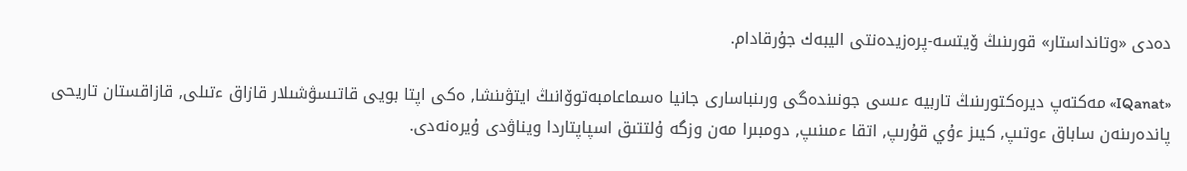دەدى «وتانداستار» قورىنىڭ ۆيتسە-پرەزيدەنتى اليبەك جۇرقادام.

«IQanat» مەكتەپ ديرەكتورىنىڭ تاربيە ءىسى جونىندەگى ورىنباسارى جانيا ەسماعامبەتوۆانىڭ ايتۋىنشا, ەكى اپتا بويى قاتىسۋشىلار قازاق ءتىلى, قازاقستان تاريحى پاندەرىنەن ساباق ءوتىپ, كيىز ءۇي قۇرىپ, اتقا ءمىنىپ, دومبىرا مەن وزگە ۇلتتىق اسپاپتاردا ويناۋدى ۇيرەنەدى.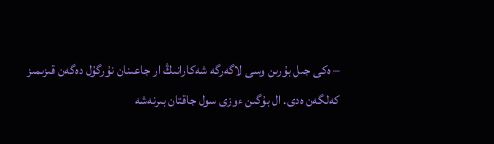– ەكى جىل بۇرىن وسى لاگەرگە شەكارانىڭ ار جاعىنان نۇرگۇل دەگەن قىزىمىز كەلگەن ەدى. ال بۇگىن ءوزى سول جاقتان بىرنەشە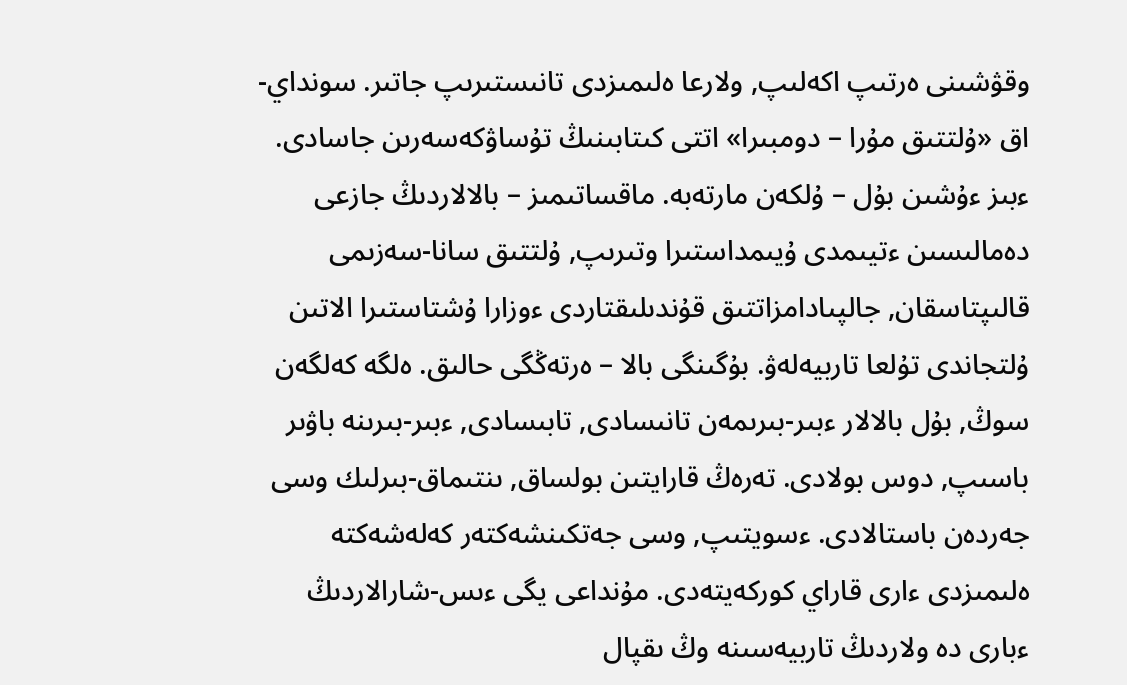وقۋشىنى ەرتىپ اكەلىپ, ولارعا ەلىمىزدى تانىستىرىپ جاتىر. سونداي-اق «ۇلتتىق مۇرا – دومبىرا» اتتى كىتابىنىڭ تۇساۋكەسەرىن جاسادى. ءبىز ءۇشىن بۇل – ۇلكەن مارتەبە. ماقساتىمىز – بالالاردىڭ جازعى دەمالىسىن ءتيىمدى ۇيىمداستىرا وتىرىپ, ۇلتتىق سانا-سەزىمى قالىپتاسقان, جالپىادامزاتتىق قۇندىلىقتاردى ءوزارا ۇشتاستىرا الاتىن ۇلتجاندى تۇلعا تاربيەلەۋ. بۇگىنگى بالا – ەرتەڭگى حالىق. ەلگە كەلگەن سوڭ, بۇل بالالار ءبىر-بىرىمەن تانىسادى, تابىسادى, ءبىر-بىرىنە باۋىر باسىپ, دوس بولادى. تەرەڭ قارايتىن بولساق, ىنتىماق-بىرلىك وسى جەردەن باستالادى. ءسويتىپ, وسى جەتكىنشەكتەر كەلەشەكتە ەلىمىزدى ءارى قاراي كوركەيتەدى. مۇنداعى يگى ءىس-شارالاردىڭ ءبارى دە ولاردىڭ تاربيەسىنە وڭ ىقپال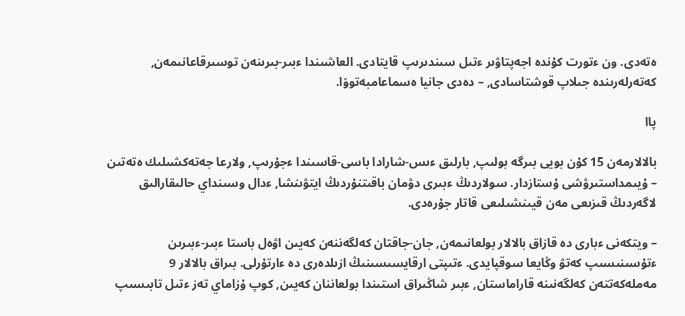ەتەدى. ون ءتورت كۇندە اجەپتاۋىر ءتىل سىندىرىپ قايتادى. العاشىندا ءبىر-بىرىنەن توسىرقاعانىمەن, كەتەرلەرىندە جىلاپ قوشتاسادى, – دەدى جانيا ەسماعامبەتوۆا.

پاا

بالالارمەن 15 كۇن بويى بىرگە بولىپ, بارلىق ءىس-شارادا باسى-قاسىندا ءجۇرىپ, ولارعا جەتەكشىلىك ەتەتىن – ۇيىمداستىرۋشى ۇستازدار. سولاردىڭ ءبىرى دۋمان باقىتنۇردىڭ ايتۋىنشا, ءدال وسىنداي حالىقارالىق لاگەردىڭ قىزىعى مەن قيىنشىلىعى قاتار جۇرەدى.

– ويتكەنى ءبارى دە قازاق بالالار بولعانىمەن, جان-جاقتان كەلگەننەن كەيىن اۋەل باستا ءبىر-ءبىرىن ءتۇسىنىسىپ كەتۋ وڭايعا سوقپايدى. ءتىپتى ارقايسىسىنىڭ ازىلدەرى دە ءارتۇرلى. بىراق بالالار 9 مەملەكەتتەن كەلگەنىنە قاراماستان, ءبىر شاڭىراق استىندا بولعاننان كەيىن, كوپ ۇزاماي تەز ءتىل تابىسىپ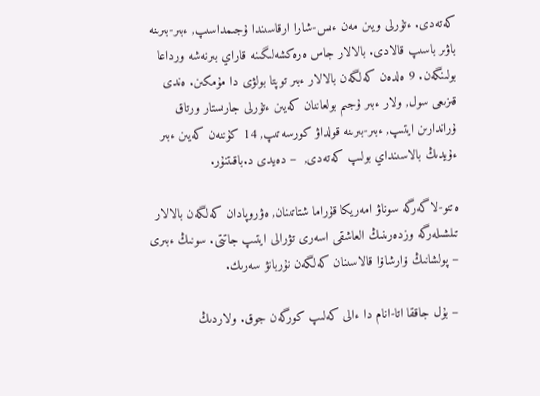كەتەدى. ءتۇرلى ويىن مەن ءىس-شارا ارقاسىندا ۇجىمداسىپ, ءبىر-بىرىنە باۋىر باسىپ قالادى. بالالار جاس ەرەكشەلىگىنە قاراي بىرنەشە ورداعا بولىنگەن. 9 ەلدەن كەلگەن بالالار ءبىر توپتا بولۋى دا مۇمكىن. ەندى قىزىعى سول, ولار ءبىر ۇجىم بولعاننان كەيىن ءتۇرلى جارىستار ورتاق ۇراندارىن ايتىپ, ءبىر-بىرىنە قولداۋ كورسەتىپ, 14 كۇننەن كەيىن ءبىر ءۇيدىڭ بالاسىنداي بولىپ كەتەدى,  – دەيدى د.باقىتنۇر.

ەتنو-لاگەرگە سوناۋ امەريكا قۇراما شتاتىنان, ەۋروپادان كەلگەن بالالار تىلشىلەرگە وزدەرىنىڭ العاشقى اسەرى تۋرالى ايتىپ جاتتى. سونىڭ ءبىرى – پولشانىڭ ۆارشاۆا قالاسىنان كەلگەن نۇربانۋ سەرىك.

– بۇل جاققا اتا-انام دا ءالى كەلىپ كورگەن جوق. ولاردىڭ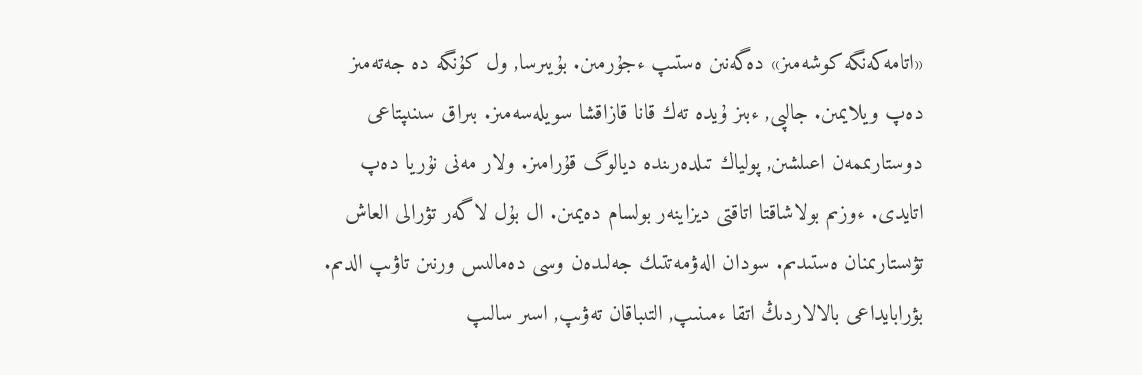«اتامەكەنگە كوشەمىز» دەگەنىن ەستىپ ءجۇرمىن. بۇيىرسا, ول كۇنگە دە جەتەمىز دەپ ويلايمىن. جالپى, ءبىز ۇيدە تەك قانا قازاقشا سويلەسەمىز. بىراق سىنىپتاعى دوستارىممەن اعىلشىن, پولياك تىلدەرىندە ديالوگ قۇرامىز. ولار مەنى نۇريا دەپ اتايدى. ءوزىم بولاشاقتا اتاقتى ديزاينەر بولسام دەيمىن. ال بۇل لاگەر تۋرالى العاش تۋىستارىمنان ەستىدىم. سودان الەۋمەتتىك جەلىدەن وسى دەمالىس ورنىن تاۋىپ الدىم. بۋرابايداعى بالالاردىڭ اتقا ءمىنىپ, التىباقان تەۋىپ, اسىر سالىپ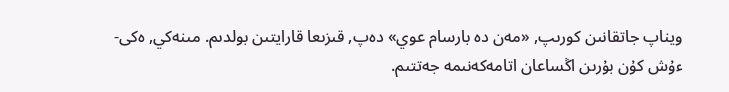ويناپ جاتقانىن كورىپ, «مەن دە بارسام عوي» دەپ, قىزىعا قارايتىن بولدىم. مىنەكي, ەكى-ءۇش كۇن بۇرىن اڭساعان اتامەكەنىمە جەتتىم.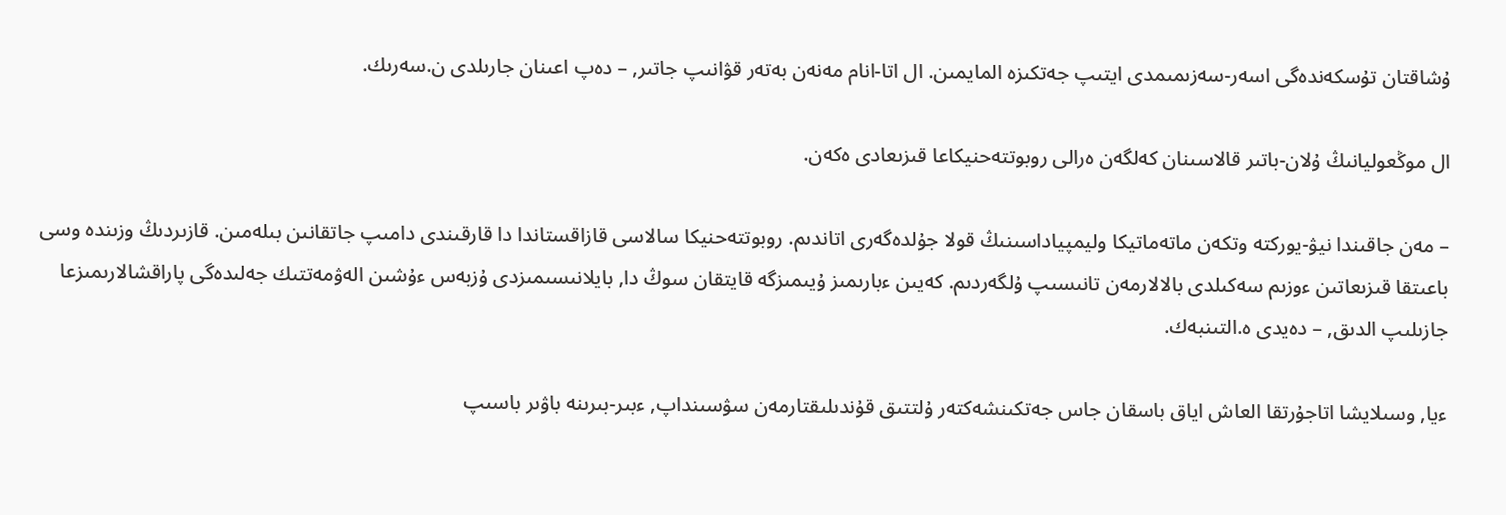ۇشاقتان تۇسكەندەگى اسەر-سەزىمىمدى ايتىپ جەتكىزە المايمىن. ال اتا-انام مەنەن بەتەر قۋانىپ جاتىر, – دەپ اعىنان جارىلدى ن.سەرىك.

ال موڭعوليانىڭ ۇلان-باتىر قالاسىنان كەلگەن ەرالى روبوتتەحنيكاعا قىزىعادى ەكەن.

– مەن جاقىندا نيۋ-يوركتە وتكەن ماتەماتيكا وليمپياداسىنىڭ قولا جۇلدەگەرى اتاندىم. روبوتتەحنيكا سالاسى قازاقستاندا دا قارقىندى دامىپ جاتقانىن بىلەمىن. قازىردىڭ وزىندە وسى باعىتقا قىزىعاتىن ءوزىم سەكىلدى بالالارمەن تانىسىپ ۇلگەردىم. كەيىن ءبارىمىز ۇيىمىزگە قايتقان سوڭ دا, بايلانىسىمىزدى ۇزبەس ءۇشىن الەۋمەتتىك جەلىدەگى پاراقشالارىمىزعا جازىلىپ الدىق, – دەيدى ە.التىنبەك.

ءيا, وسىلايشا اتاجۇرتقا العاش اياق باسقان جاس جەتكىنشەكتەر ۇلتتىق قۇندىلىقتارمەن سۋسىنداپ, ءبىر-بىرىنە باۋىر باسىپ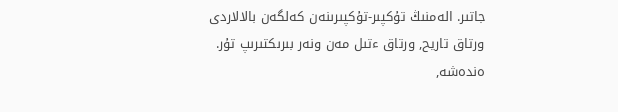جاتىر. الەمنىڭ تۇكپىر-تۇكپىرىنەن كەلگەن بالالاردى ورتاق تاريح, ورتاق ءتىل مەن ونەر بىرىكتىرىپ تۇر. ەندەشە,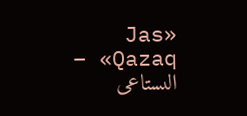«Jas Qazaq» – الىستاعى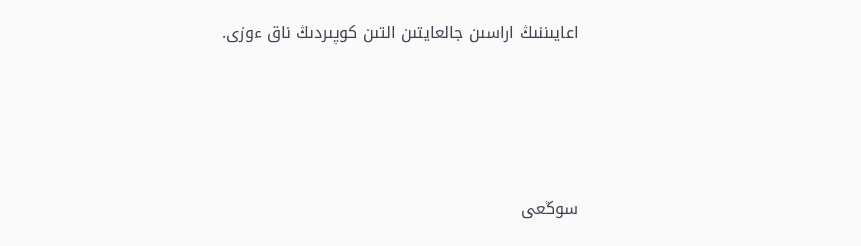اعايىننىڭ اراسىن جالعايتىن التىن كوپىردىڭ ناق ءوزى.





سوڭعى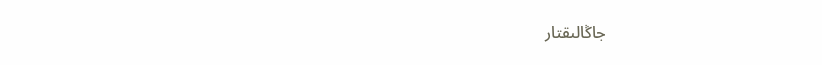جاڭالىقتار